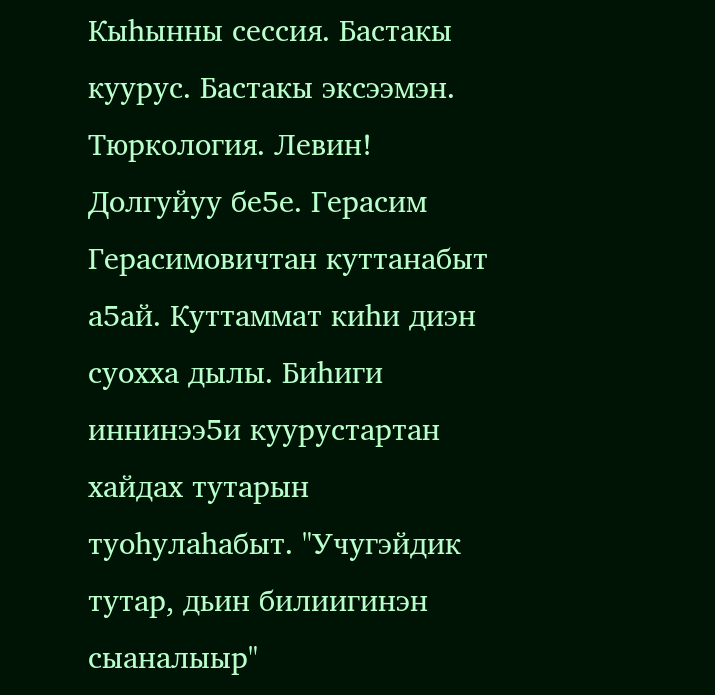Кыһынны сессия. Бастакы куурус. Бастакы эксээмэн. Тюркология. Левин! Долгуйуу бе5е. Герасим Герасимовичтан куттанабыт а5ай. Куттаммат киһи диэн суохха дылы. Биһиги иннинээ5и куурустартан хайдах тутарын туоһулаһабыт. "Учугэйдик тутар, дьин билиигинэн сыаналыыр"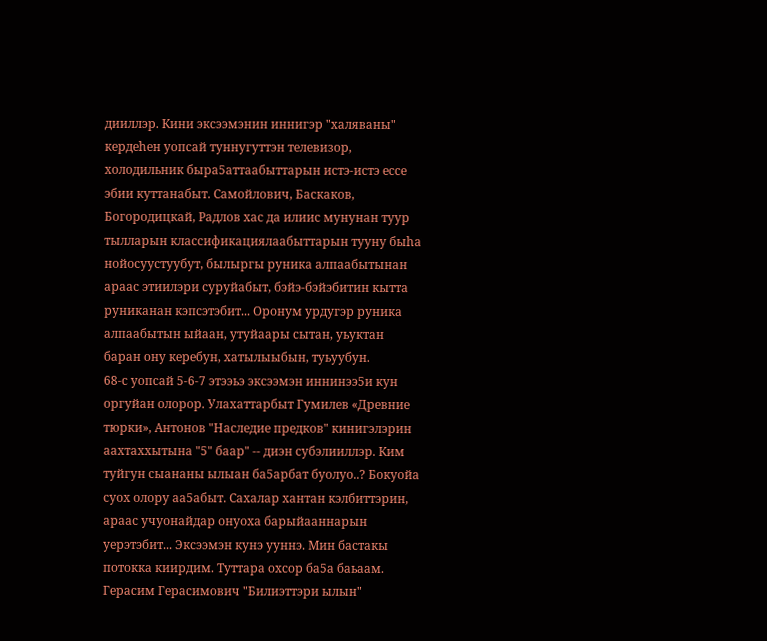дииллэр. Кини эксээмэнин иннигэр "халяваны" кердеһен уопсай туннугуттэн телевизор, холодильник быра5аттаабыттарын истэ-истэ ессе эбии куттанабыт. Самойлович, Баскаков, Богородицкай, Радлов хас да илиис мунунан туур тылларын классификациялаабыттарын тууну быһа нойосуустуубут, былыргы руника алпаабытынан араас этиилэри суруйабыт, бэйэ-бэйэбитин кытта руниканан кэпсэтэбит... Оронум урдугэр руника алпаабытын ыйаан, утуйаары сытан, уьуктан баран ону керебун, хатылыыбын, туьуубун.
68-с уопсай 5-6-7 этээьэ эксээмэн иннинээ5и кун оргуйан олорор. Улахаттарбыт Гумилев «Древние тюрки», Антонов "Наследие предков" кинигэлэрин аахтаххытына "5" баар" -- диэн субэлииллэр. Ким туйгун сыананы ылыан ба5арбат буолуо..? Бокуойа суох олору аа5абыт. Сахалар хантан кэлбиттэрин, араас учуонайдар онуоха барыйааннарын уерэтэбит... Эксээмэн кунэ ууннэ. Мин бастакы потокка киирдим. Туттара охсор ба5а баьаам. Герасим Герасимович "Билиэттэри ылын"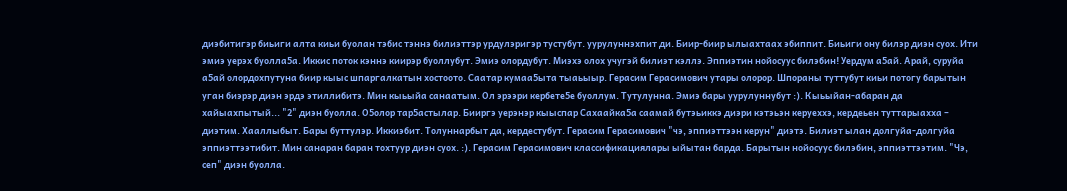диэбитигэр биьиги алта киьи буолан тэбис тэннэ билиэттэр урдулэригэр тустубут. уурулуннэхпит ди. Биир-биир ылыахтаах эбиппит. Биьиги ону билэр диэн суох. Ити эмиэ уерэх буолла5а. Иккис поток кэннэ киирэр буоллубут. Эмиэ олордубут. Миэхэ олох учугэй билиэт кэллэ. Эппиэтин нойосуус билэбин! Уердум а5ай. Арай, суруйа а5ай олордохпутуна биир кыыс шпаргалкатын хостоото. Саатар кумаа5ыта тыаьыыр. Герасим Герасимович утары олорор. Шпораны туттубут киьи потогу барытын уган биэрэр диэн эрдэ этиллибитэ. Мин кыьыйа санаатым. Ол эрээри кербете5е буоллум. Тутулунна. Эмиэ бары уурулуннубут :). Кыьыйан-абаран да хайыахпытый... "2" диэн буолла. О5олор тар5астылар. Бииргэ уерэнэр кыыспар Сахаайка5а саамай бутэьиккэ диэри кэтэьэн керуеххэ, кердеьен туттарыахха – диэтим. Хааллыбыт. Бары буттулэр. Иккиэбит. Толуннарбыт да, кердестубут. Герасим Герасимович "чэ, эппиэттээн керун" диэтэ. Билиэт ылан долгуйа-долгуйа эппиэттээтибит. Мин санаран баран тохтуур диэн суох. :). Герасим Герасимович классификациялары ыйытан барда. Барытын нойосуус билэбин, эппиэттээтим. "Чэ, сеп" диэн буолла.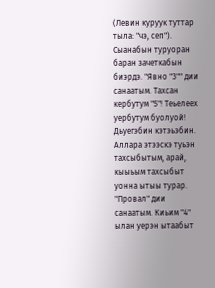(Левин куруук туттар тыла: "чэ, сеп"). Сыанабын туруоран баран зачеткабын биэрдэ. "Явно "3"" дии санаатым. Тахсан кербутум "5"! Теьелеех уербутум буолуой! Дьуегэбин кэтэьэбин. Аллара этээскэ туьэн тахсыбытым, арай, кыыьым тахсыбыт уонна ытыы турар. "Провал" дии санаатым. Киьим "4" ылан уерэн ытаабыт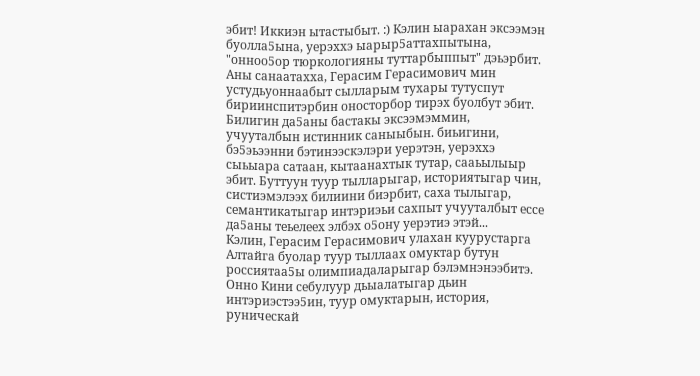эбит! Иккиэн ытастыбыт. :) Кэлин ыарахан эксээмэн буолла5ына, уерэххэ ыарыр5аттахпытына, "онноо5ор тюркологияны туттарбыппыт" дэьэрбит.
Аны санаатахха, Герасим Герасимович мин устудьуоннаабыт сылларым тухары тутуспут бириинспитэрбин оносторбор тирэх буолбут эбит. Билигин да5аны бастакы эксээмэммин, учууталбын истинник саныыбын. биьигини, бэ5эьээнни бэтинээскэлэри уерэтэн, уерэххэ сыьыара сатаан, кытаанахтык тутар, сааьылыыр эбит. Буттуун туур тылларыгар, историятыгар чин, систиэмэлээх билиини биэрбит, саха тылыгар, семантикатыгар интэриэьи сахпыт учууталбыт ессе да5аны теьелеех элбэх о5ону уерэтиэ этэй...
Кэлин, Герасим Герасимович улахан куурустарга Алтайга буолар туур тыллаах омуктар бутун россиятаа5ы олимпиадаларыгар бэлэмнэнээбитэ. Онно Кини себулуур дьыалатыгар дьин интэриэстээ5ин, туур омуктарын, история, руническай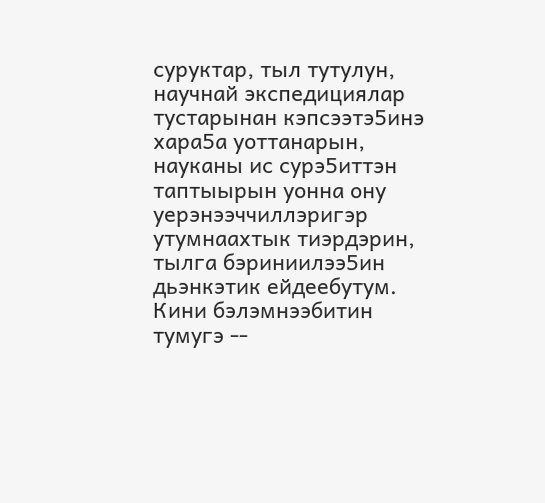суруктар, тыл тутулун, научнай экспедициялар тустарынан кэпсээтэ5инэ хара5а уоттанарын, науканы ис сурэ5иттэн таптыырын уонна ону уерэнээччиллэригэр утумнаахтык тиэрдэрин, тылга бэриниилээ5ин дьэнкэтик ейдеебутум. Кини бэлэмнээбитин тумугэ --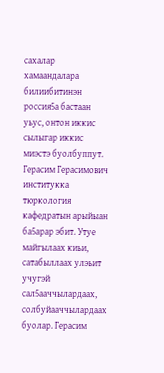сахалар хамаандалара билиибитинэн россия5а бастаан уьус, онтон иккис сылыгар иккис миэстэ буолбуппут.
Герасим Герасимович институкка тюркология кафедратын арыйыан ба5арар эбит. Утуе майгылаах киьи, сатабыллаах улэьит учугэй сал5ааччылардаах, солбуйааччылардаах буолар. Герасим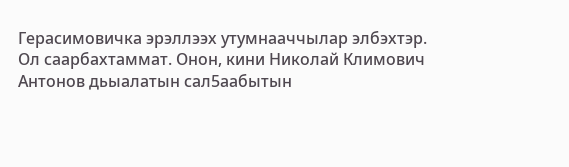Герасимовичка эрэллээх утумнааччылар элбэхтэр. Ол саарбахтаммат. Онон, кини Николай Климович Антонов дьыалатын сал5аабытын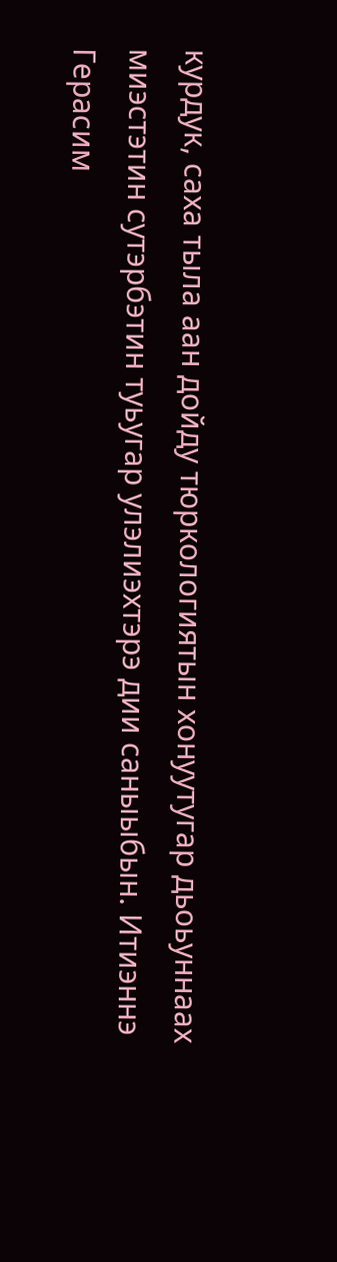курдук, саха тыла аан дойду тюркологиятын хонуутугар дьоьуннаах миэстэтин сутэрбэтин туьугар улэлиэхтэрэ дии саныыбын. Итиэннэ Герасим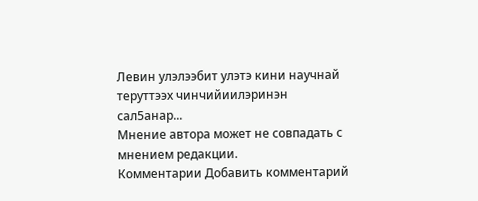Левин улэлээбит улэтэ кини научнай теруттээх чинчийиилэринэн сал5анар...
Мнение автора может не совпадать с мнением редакции.
Комментарии Добавить комментарий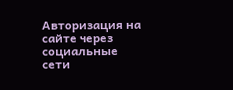Авторизация на сайте через социальные сети